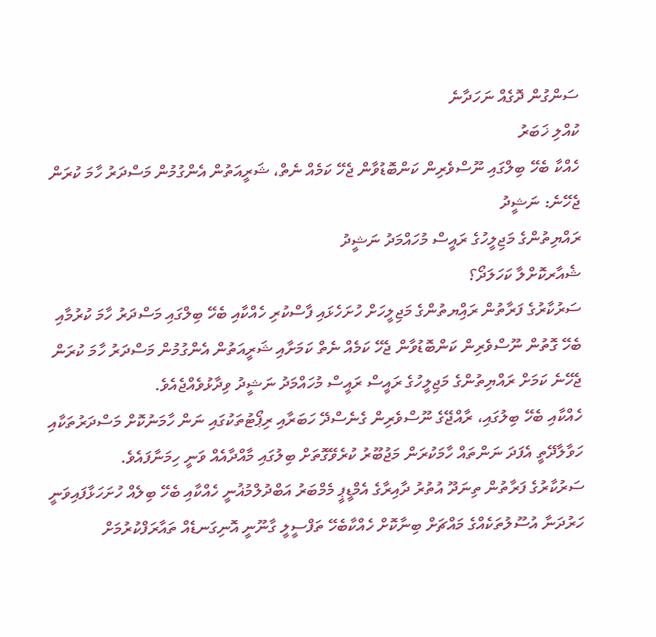ސަންގުން ދޮގެއް ނަހަދާނެ
ކުއްލި ޚަބަރު
ހެއްކާ ބެހޭ ބިލްގައި ނޫސްވެރިން ކަންބޮޑުވާން ޖެހޭ ކަމެއް ނެތް، ޝަރީއަތުން އެންގުމުން މަސްދަރު ހާމަ ކުރަން ޖެހޭނެ: ނަޝީދު
ރައްޔިތުންގެ މަޖިލީހުގެ ރައީސް މުހައްމަދު ނަޝީދު
ޝެއާރކޮށްލާ ކަހަލަދޯ؟
ސަރުކާރުގެ ފަރާތުން ރައްިޔތުންގެ މަޖިލީހަށް ހުށަހެޅައި ފާސްކުރި ހެއްކާއި ބެހޭ ބިލްގައި މަސްދަރު ހާމަ ކުރުމާއި ބެހޭ ގޮތުން ނޫސްވެރިން ކަންބޮޑުވާން ޖެހޭ ކަމެއް ނެތް ކަމަށާއި ޝަރީއަތުން އެންގުމުން މަސްދަރު ހާމަ ކުރަން ޖެހޭނެ ކަމަށް ރައްޔިތުންގެ މަޖިލީހުގެ ރައީސް ރައީސް މުހައްމަދު ނަޝީދު ވިދާޅުވެއްޖެއެވެ.
ހެއްކާއި ބެހޭ ބިލުގައި، ރާއްޖޭގެ ނޫސްވެރިން ގެނެސްދޭ ހަބަރާއި ރިޕޯޓުތަކުގައި ނަން ހާމަނުކޮށް މަސްދަރުތަކާއި ހަވާލާދޭތީ އެފަދަ ނަންތައް ހާމަކުރަން މަޖުބޫރު ކުރެވޭގޮތަށް ބިލުގައި މާއްދާއެއް ވަނީ ހިމަނާފައެވެ.
ސަރުކާރުގެ ފަރާތުން ތިނަދޫ އުތުރު ދާއިރާގެ އެމްޑީޕީ މެމްބަރު އަބްދުލްމުޣުނީ ހެއްކާއި ބެހޭ ބިލެއް ހުށަހަޅާފައިވަނީ ހަރުދަނާ އުސޫލުތަކެއްގެ މައްޗަށް ބިނާކޮށް ހެއްކާބެހޭ ތަފްސީލީ ގާނޫނީ އޮނިގަނޑެއް ތައާރަފްކުރުމަށް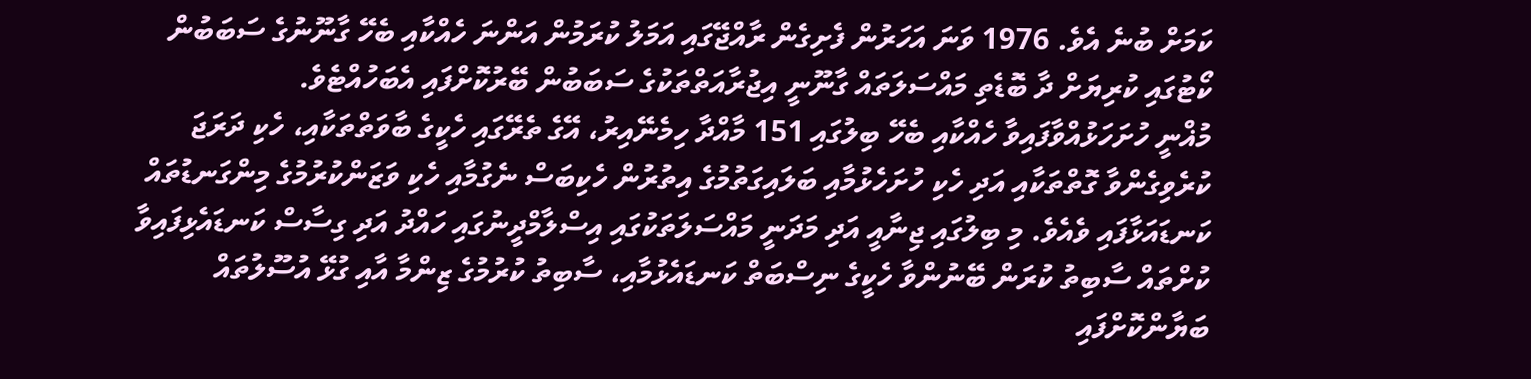ކަމަށް ބުނެ އެވެ. 1976 ވަނަ އަހަރުން ފެށިގެން ރާއްޖޭގައި އަމަލު ކުރަމުން އަންނަ ހެއްކާއި ބެހޭ ގާނޫނުގެ ސަބަބުން ކޯޓުގައި ކުރިޔަށް ދާ ބޮޑެތި މައްސަލަތައް ގާނޫނީ އިޖުރާއަތްތަކުގެ ސަބަބުން ބޭރުކޮށްފައި އެބަހުއްޓެވެ.
މުޣްނީ ހުށަހަޅުއްވާފައިވާ ހެއްކާއި ބެހޭ ބިލުގައި 151 މާއްދާ ހިމެނޭއިރު، އޭގެ ތެރޭގައި ހެކީގެ ބާވަތްތަކާއި، ހެކި ދަރަޖަ ކުރެވިގެންވާ ގޮތްތަކާއި އަދި ހެކި ހުށަހެޅުމާއި ބަލައިގަތުމުގެ އިތުރުން ހެކިބަސް ނެގުމާއި ހެކި ވަޒަންކުރުމުގެ މިންގަނޑުތައް ކަނޑައަޅާފައި ވެއެވެ. މި ބިލުގައި ޖިނާއީ އަދި މަދަނީ މައްސަލަތަކުގައި އިސްލާމްދީނުގައި ހައްދު އަދި ގިސާސް ކަނޑައެޅިފައިވާ ކުށްތައް ސާބިތު ކުރަން ބޭނުންވާ ހެކީގެ ނިސްބަތް ކަނޑައެޅުމާއި، ސާބިތު ކުރުމުގެ ޒިންމާ އާއި ގުޅޭ އުސޫލުތައް ބަޔާންކޮށްފައި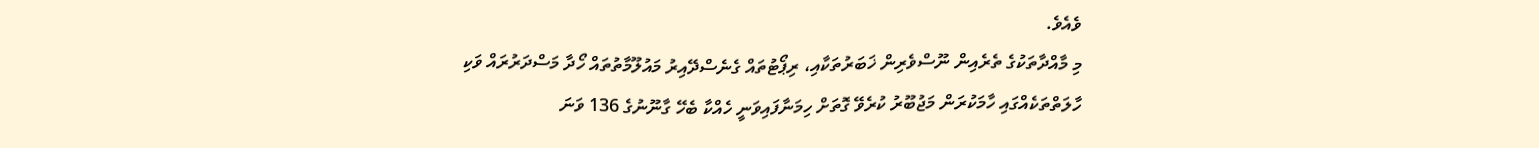ވެއެވެ.
މި މާއްދާތަކުގެ ތެރެއިން ނޫސްވެރިން ޚަބަރުތަކާއި، ރިޕޯޓުތައް ގެނެސްދޭއިރު މައުލޫމާތުތައް ހޯދާ މަސްދަރުރައް ވަކި ހާލަތްތަކެއްގައި ހާމަކުރަން މަޖުބޫރު ކުރެވޭ ގޮތަށް ހިމަނާފައިވަނީ ހެއްކާ ބެހޭ ގާނޫނުގެ 136 ވަނަ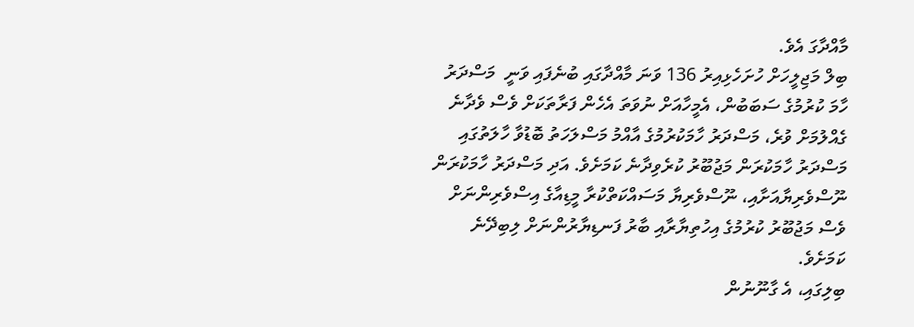މާއްދާގަ އެވެ.
ބިލް މަޖިލީހަށް ހުށަހެޅިއިރު 136 ވަނަ މާއްދާގައި ބުނެފައި ވަނީ  މަސްދަރު ހާމަ ކުރުމުގެ ސަބަބުން، އެމީހާއަށް ނުވަތަ އެހެން ފަރާތަކަށް ވެސް ވެދާނެ ގެއްލުމަށް ވުރެ، މަސްދަރު ހާމަކުރުމުގެ އާއްމު މަސްލަހަތު ބޮޑުވާ ހާލަތުގައި މަސްދަރު ހާމަކުރަން މަޖުބޫރު ކުރެވިދާނެ ކަމަށެވެ. އަދި މަސްދަރު ހާމަކުރަން ނޫސްވެރިޔާއަށާއި، ނޫސްވެރިޔާ މަސައްކަތްކުރާ މީޑިއާގެ އިސްވެރިންނަށް ވެސް މަޖުބޫރު ކުރުމުގެ އިހުތިޔާރާއި ބާރު ފަނޑިޔާރުންނަށް ލިބިދޭނެ ކަމަށެވެ.
ބިލިގައި، އެ ގާނޫނުން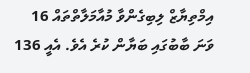އިމްތިޔާޒް ލިބިގެންވާ މުއާމަލާތްތައް 16 ވަނަ ބާބުގައި ބަޔާން ކުރެ އެވެ. އެއީ 136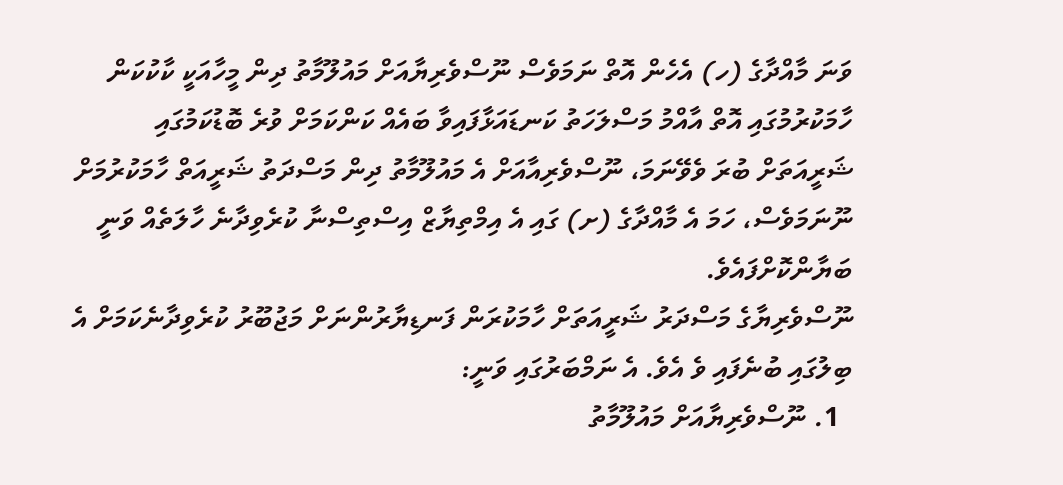ވަނަ މާއްދާގެ (ހ) އެހެން އޮތް ނަމަވެސް ނޫސްވެރިޔާއަށް މައުލޫމާތު ދިން މީހާއަކީ ކާކުކަން ހާމަކުރުމުގައި އޮތް އާއްމު މަސްލަހަތު ކަނޑައަޅާފައިވާ ބައެއް ކަންކަމަށް ވުރެ ބޮޑުކަމުގައި ޝަރީއަތަށް ބުރަ ވެވޭނަމަ، ނޫސްވެރިއާއަށް އެ މައުލޫމާތު ދިން މަސްދަތު ޝަރީއަތް ހާމަކުރުމަށް ނޫނަމަވެސް، ހަމަ އެ މާއްދާގެ (ށ) ގައި އެ އިމްތިޔާޒް އިސްތިސްނާ ކުރެވިދާނެ ހާލަތެއް ވަނީ ބަޔާންކޮށްފައެވެ.
ނޫސްވެރިޔާގެ މަސްދަރު ޝަރީއަތަށް ހާމަކުރަން ފަނޑިޔާރުންނަށް މަޖުބޫރު ކުރެވިދާނެކަމަށް އެ ބިލުގައި ބުނެފައި ވެ އެވެ. އެ ނަމްބަރުގައި ވަނީ:
  1. ނޫސްވެރިޔާއަށް މައުލޫމާތު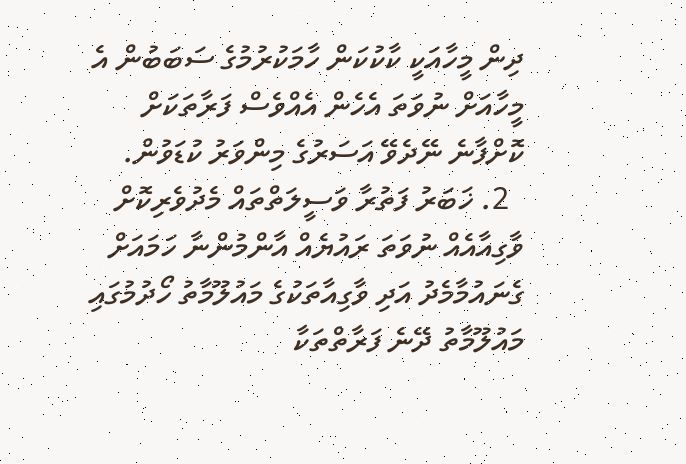ދިން މީހާއަކީ ކާކުކަން ހާމަކުރުމުގެ ސަބަބުން އެ މީހާއަށް ނުވަތަ އެހެން އެއްވެސް ފަރާތަކަށް ކޮށްފާނެ ނޭދެވޭ އަސަރުގެ މިންވަރު ކުޑަވުން.
  2. ޚަބަރު ފަތުރާ ވަސީލަތްތައް މެދުވެރިކޮށް ވާގިއާއެއް ނުވަތަ ރައުޔެއް އާންމުންނާ ހަމައަށް ގެނައުމާމެދު އަދި ވާގިއާތަކުގެ މައުލޫމާތު ހޯދުމުގައި މައުލޫމާތު ދޭނެ ފަރާތްތަކާ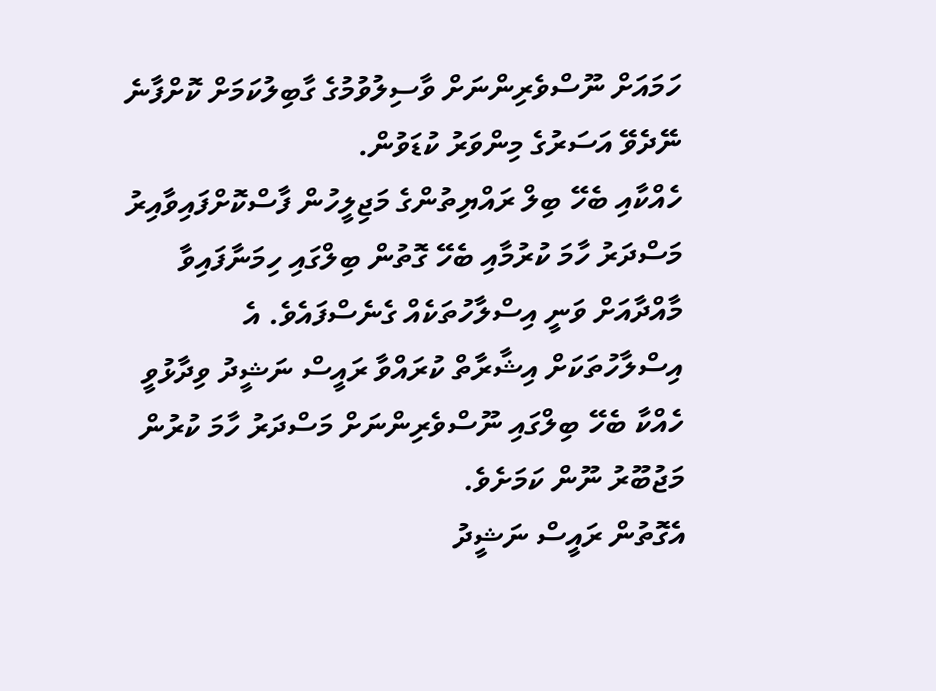ހަމައަށް ނޫސްވެރިންނަށް ވާސިލުވުމުގެ ގާބިލުކަމަށް ކޮށްފާނެ ނޭދެވޭ އަސަރުގެ މިންވަރު ކުޑަވުން.
ހެއްކާއި ބެހޭ ބިލް ރައްޔިތުންގެ މަޖިލީހުން ފާސްކޮށްފައިވާއިރު މަސްދަރު ހާމަ ކުރުމާއި ބެހޭ ގޮތުން ބިލްގައި ހިމަނާފައިވާ މާއްދާއަށް ވަނީ އިސްލާހުތަކެއް ގެނެސްފައެވެ. އެ އިސްލާހުތަކަށް އިޝާރާތް ކުރައްވާ ރައީސް ނަޝީދު ވިދާޅުވީ ހެއްކާ ބެހޭ ބިލްގައި ނޫސްވެރިންނަށް މަސްދަރު ހާމަ ކުރުން މަޖުބޫރު ނޫން ކަމަށެވެ.
އެގޮތުން ރައީސް ނަޝީދު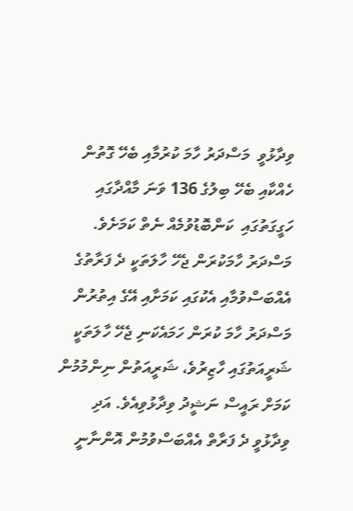ވިދާޅުވީ  މަސްދަރު ހާމަ ކުރުމާއި ބެހޭ ގޮތުން ހެއްކާއި ބެހޭ ބިލުގެ 136 ވަނަ މާއްދާގައި ހަގީގަތުގައި  ކަންބޮޑުވުމެއް ނެތް ކަމަށެވެ. މަސްދަރު ހާމަކުރަން ޖެހޭ ހާލަތަކީ ދެ ފަރާތުގެ އެއްބަސްވުމާއި އެކުގައި ކަމަށާއި އޭގެ އިތުރުން މަސްދަރު ހާމަ ކުރަން ހަމައެކަނި ޖެހޭ ހާލަތަކީ ޝަރީއަތުގައި ހާޒިރުވެ، ޝަރީއަތުން ނިންމުމުން ކަމަށް ރައީސް ނަޝީދު ވިދާޅުވިއެވެ. އަދި ވިދާޅުވީ ދެ ފަރާތް އެއްބަސްވުމުން އޮންނާނީ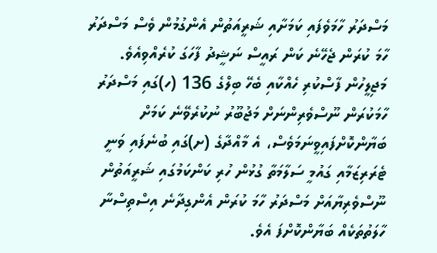މަސްދަރު ހާމަވެފައި ކަމަށާއި ޝަރީއަތުން އެންގުމުން ވެސް މަސްދަރު ހާމަ ކުރަން ޖެހޭނެ ކަން ރައީސް ނަޝީދު ފާހަގަ ކުރެއްވިއެވެ.
މަޖިލީހުން ފާސްކުރި ހެއްކާއި ބެހޭ ބިލްގެ 136 (ހ)ގައި މަސްދަރު ހާމަކުރަން ނޫސްވެރިންނަށް މަޖުބޫރު ނުކުރެވޭނެ ކަމަށް ބަޔާންކޮށްފައިވީނަމަވެސް، އެ މާއްދާގެ (ށ)ގައި ބުނެފައި ވަނީ ޓެރަރިޒަމާއި ގައުމީ ސަލާމަތާ ގުޅުން ހުރި ކަންކަމުގައި ޝަރީއަތުން ނޫސްވެރިޔާއަށް މަސްދަރު ހާމަ ކުރަން އެންގިދާނެ އިސްތިސްނާ ހާލަތުތަކެއް ބަޔާންކޮށްފަ އެވެ.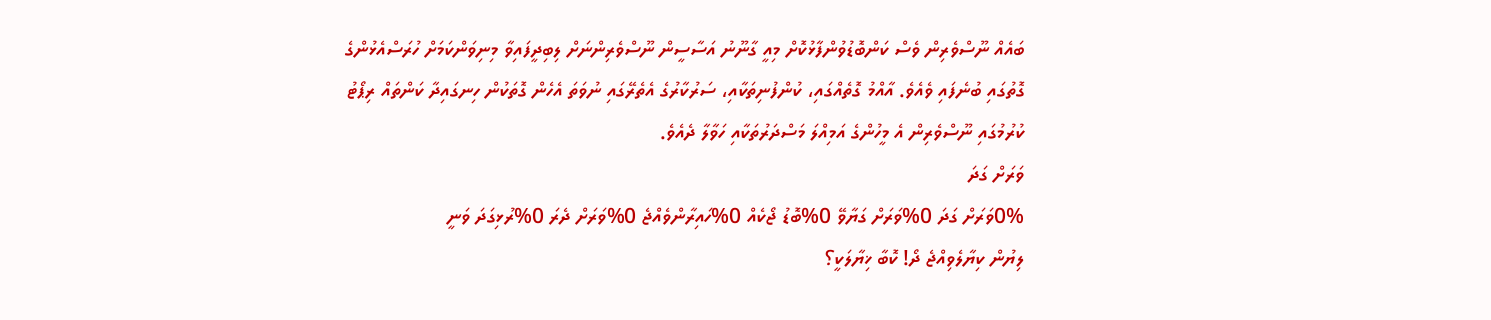ބައެއް ނޫސްވެރިން ވެސް ކަންބޮޑުވުންފާޅުކޮށް މިއީ ގާނޫނު އަސާސީން ނޫސްވެރިންނަށް ލިބިދީފައިވާ މިނިވަންކަމަށް ހުރަސްއެޅުންގެ ގޮތުގައި ބުނެފައި ވެއެވެ. އާއްމު ގޮތެއްގައި، ކުންފުނިތަކާއި، ސަރުކާރުގެ އެތެރޭގައި ނުވަތަ އެހެން ގޮތަކުން ހިނގައިދާ ކަންތައް ރިޕޯޓު ކުރުމުގައި ނޫސްވެރިން އެ މީހުންގެ އަމިއްލަ މަސްދަރުތަކާއި ހަވާލާ ދެއެވެ.
ވަރަށް ގަދަ
0%ވަރަށް ގަދަ 0%ވަރަށް ގަޔާވޭ 0%ބޮޑު ޖޯކެއް 0%ހައިރާންވެއްޖެ 0%ވަރަށް ދެރަ 0%ރުޅިގަދަ ވަނީ
ލިޔުން ކިޔާލެވިއްޖެ ދޯ! ކޮބާ ޚިޔާލަކީ؟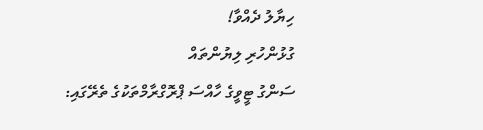ހިޔާލު ދެއްވާ!
ގުޅުންހުރި ލިޔުންތައް
ސަންގު ޓީވީގެ ހާއްސަ ޕްރޮގްރާމްތަކުގެ ތެރޭގައި: